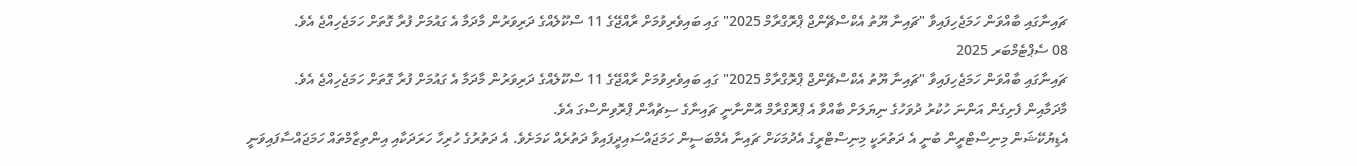ޗައިނާގައި ބާއްވަން ހަމަޖެހިފައިވާ "ޗައިނާ ޔޫތު އެކްސްޗޭންޖް ޕްރޮގްރާމް 2025" ގައި ބައިވެރިވުމަށް ރާއްޖޭގެ 11 ސްކޫލެއްގެ ދަރިވަރުން މާދަމާ އެ ގައުމަށް ފުރާ ގޮތަށް ހަމަޖެހިއްޖެ އެވެ.
08 ސެޕްޓެމްބަރ 2025
ޗައިނާގައި ބާއްވަން ހަމަޖެހިފައިވާ "ޗައިނާ ޔޫތު އެކްސްޗޭންޖް ޕްރޮގްރާމް 2025" ގައި ބައިވެރިވުމަށް ރާއްޖޭގެ 11 ސްކޫލެއްގެ ދަރިވަރުން މާދަމާ އެ ގައުމަށް ފުރާ ގޮތަށް ހަމަޖެހިއްޖެ އެވެ.
މާދަމާއިން ފެށިގެން އަންނަ ހުކުރު ދުވަހުގެ ނިޔަލަށް ބާއްވާ އެ ޕްރޮގްރާމް އޮންނާނީ ޗައިނާގެ ސިޗުއާން ޕްރޮވިންސްގަ އެވެ.
އެޑިޔުކޭޝަން މިނިސްޓްރީން ބުނީ އެ ދަތުރަކީ މިނިސްޓްރީގެ އެދުމަކަށް ޗައިނާ އެމްބަސީން ހަމަޖައްސައިދީފައިވާ ދަތުރެއް ކަމަށެވެ. އެ ދަތުރުގެ ހުރިހާ ހަރަދަކާއި އިންތިޒާމްތައް ހަމަޖައްސާފައިވަނީ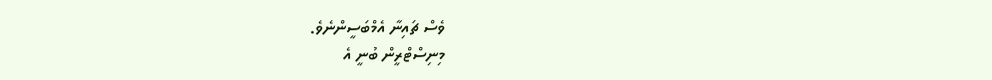ވެސް ޗައިނާ އެމްބަސީންނެވެ.
މިނިސްޓްރީން ބުނީ އެ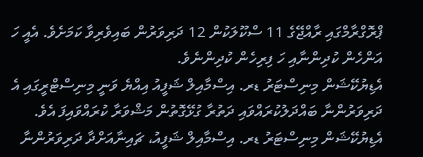ޕްރޮގްރާމްގައި ރާއްޖޭގެ 11 ސްކޫލަކުން 12 ދަރިވަރުން ބައިވެރިވާ ކަމަށެވެ. އެއީ ހަ އަންހެން ކުދިންނާއި ހަ ފިރިހެން ކުދިންނެވެ.
އެޑިޔުކޭޝަން މިނިސްޓަރު ޑރ. އިސްމާއިލް ޝަފީއު އިއްޔެ ވަނީ މިނިސްޓްރީގައި އެ ދަރިވަރުންނާ ބައްދަލުކުރައްވައި ދަތުރާ ގުޅޭގޮތުން މަޝްވަރާ ކުރައްވައިފަ އެވެ.
އެޑިޔުކޭޝަން މިނިސްޓަރު ޑރ. އިސްމާއިލް ޝަފީއު، ޗައިނާއަށްދާ ދަރިވަރުންނާ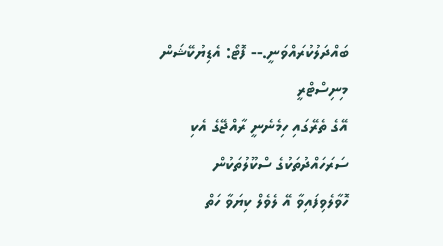ބައްދަލުކުރައްވަނީ.-- ފޮޓޯ: އެޑިޔުކޭޝަން މިނިސްޓްރީ
އޭގެ ތެރޭގައި ހިމެނެނީ ރާއްޖޭގެ އެކި ސަރަހައްދުތަކުގެ ސްކޫލުތަކުން ހޮވާލެވިފައިވާ އޭ ލެވެލް ކިޔަވާ ހަތް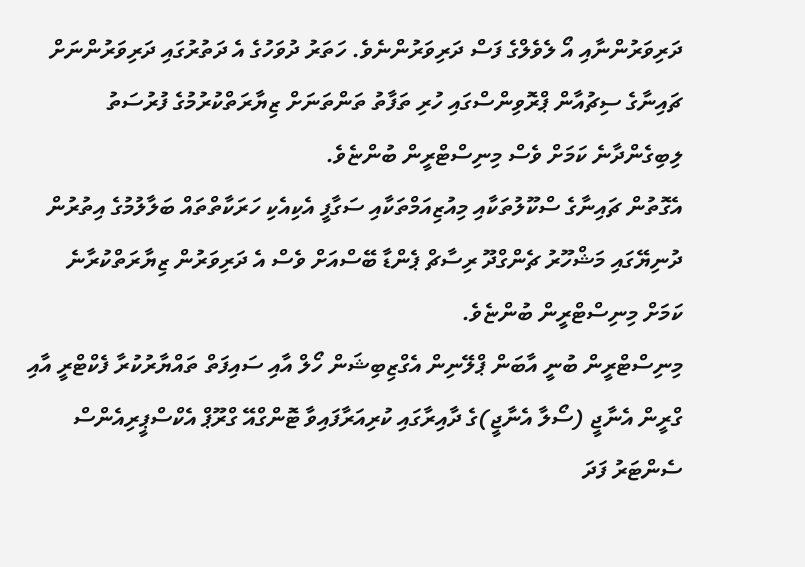ދަރިވަރުންނާއި އޯ ލެވެލްގެ ފަސް ދަރިވަރުންނެވެ. ހަތަރު ދުވަހުގެ އެ ދަތުރުގައި ދަރިވަރުންނަށް ޗައިނާގެ ސިޗުއާން ޕްރޮވިންސްގައި ހުރި ތަފާތު ތަންތަނަށް ޒިޔާރަތްކުރުމުގެ ފުރުސަތު ލިބިގެންދާނެ ކަމަށް ވެސް މިނިސްޓްރީން ބުންޏެވެ.
އެގޮތުން ޗައިނާގެ ސްކޫލުތަކާއި މިއުޒިއަމްތަކާއި ސަގާފީ އެކިއެކި ހަރަކާތްތައް ބަލާލުމުގެ އިތުރުން ދުނިޔޭގައި މަޝްހޫރު ޗެންގްދޫ ރިސާޗް ޕެންޑާ ބޭސްއަށް ވެސް އެ ދަރިވަރުން ޒިޔާރަތްކުރާނެ ކަމަށް މިނިސްޓްރީން ބުންޏެވެ.
މިނިސްޓްރީން ބުނީ އާބަން ޕްލޭނިން އެގްޒިބިޝަން ހޯލް އާއި ސައިފަތް ތައްޔާރުކުރާ ފެކްޓްރީ އާއި ގްރީން އެނާޖީ (ސޯލާ އެނާޖީ)ގެ ދާއިރާގައި ކުރިއަރާފައިވާ ޓޮންގްއޭ ގްރޫޕް އެކްސްޕީރިއެންސް ސެންޓަރު ފަދަ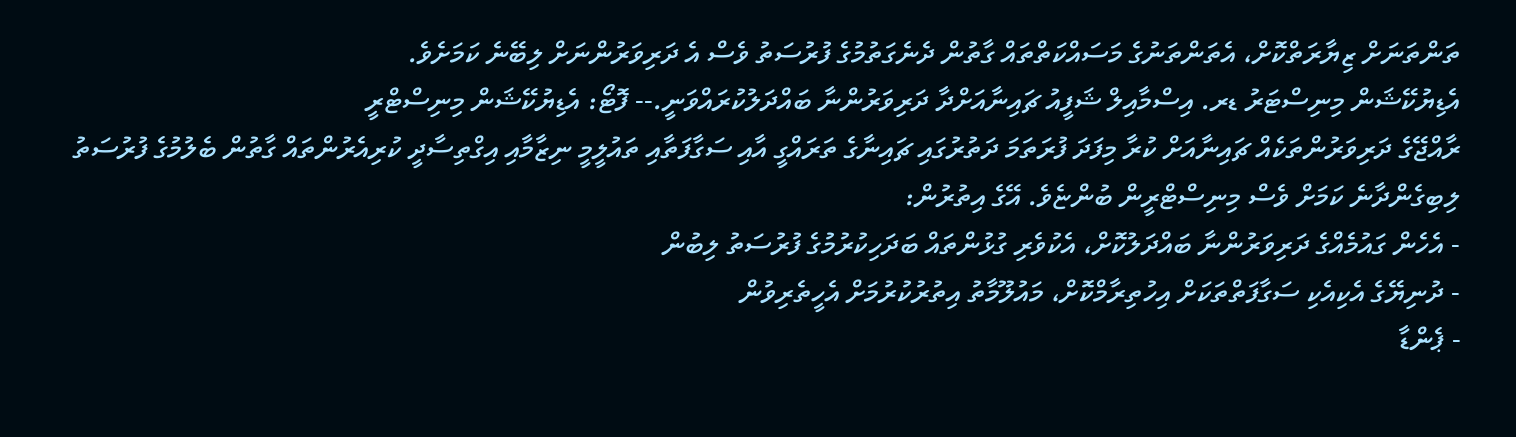ތަންތަނަށް ޒިޔާރަތްކޮށް، އެތަންތަނުގެ މަސައްކަތްތައް ގާތުން ދެނެގަތުމުގެ ފުރުސަތު ވެސް އެ ދަރިވަރުންނަށް ލިބޭނެ ކަމަށެވެ.
އެޑިޔުކޭޝަން މިނިސްޓަރު ޑރ. އިސްމާއިލް ޝަފީއު ޗައިނާއަށްދާ ދަރިވަރުންނާ ބައްދަލުކުރައްވަނީ.-- ފޮޓޯ: އެޑިޔުކޭޝަން މިނިސްޓްރީ
ރާއްޖޭގެ ދަރިވަރުންތަކެއް ޗައިނާއަށް ކުރާ މިފަދަ ފުރަތަމަ ދަތުރުގައި ޗައިނާގެ ތަރައްގީ އާއި ސަގާފަތާއި ތައުލީމީ ނިޒާމާއި އިގްތިސާދީ ކުރިއެރުންތައް ގާތުން ބެލުމުގެ ފުރުސަތު ލިބިގެންދާނެ ކަމަށް ވެސް މިނިސްޓްރީން ބުންޏެވެ. އޭގެ އިތުރުން:
- އެހެން ގައުމެއްގެ ދަރިވަރުންނާ ބައްދަލުކޮށް، އެކުވެރި ގުޅުންތައް ބަދަހިކުރުމުގެ ފުރުސަތު ލިބުން
- ދުނިޔޭގެ އެކިއެކި ސަގާފަތްތަކަށް އިހުތިރާމްކޮށް، މައުލޫމާތު އިތުރުކުރުމަށް އެހީތެރިވުން
- ޕެންޑާ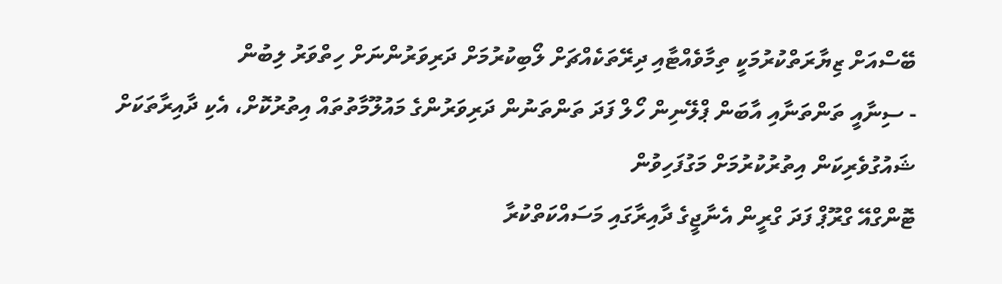ބޭސްއަށް ޒިޔާރަތްކުރުމަކީ ތިމާވެއްޓާއި ދިރޭތަކެއްޗަށް ލޯބިކުރުމަށް ދަރިވަރުންނަށް ހިތްވަރު ލިބުން
- ސިނާއީ ތަންތަނާއި އާބަން ޕްލޭނިން ހޯލް ފަދަ ތަންތަނުން ދަރިވަރުންގެ މައުލޫމާތުތައް އިތުރުކޮށް، އެކި ދާއިރާތަކަށް ޝައުގުވެރިކަން އިތުރުކުރުމަށް މަގުފަހިވުން
ޓޮންގްއޭ ގްރޫޕް ފަދަ ގްރީން އެނާޖީގެ ދާއިރާގައި މަސައްކަތްކުރާ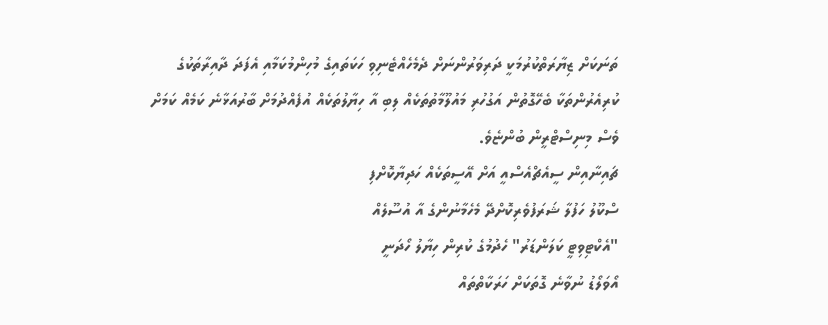ތަނަކަށް ޒިޔާރަތްކުރުމަކީ ދަރިވަރުންނަށް ދެމެހެއްޓެނިވި ހަކަތައިގެ މުހިންމުކަމާއި އެފަދަ ދާއިރާތަކުގެ ކުރިއެރުންތަކާ ބެހޭގޮތުން އަގުހުރި މައުލޫމާތުތަކެއް ލިބި އާ ހިޔާލުތަކެއް އުފެއްދުމަށް ބާރުއަޅާނެ ކަމެއް ކަމަށް ވެސް މިނިސްޓްރީން ބުންޏެވެ.
ޗައިނާއިން ސީއެޗްއެސްއީ އަށް އޭސީތަކެއް ހަދިޔާކޮށްފި
ސްކޫލު ހަފުލާ ޝަރަފުވެރިކޮށްދޭ މެހެމާނުންގެ އާ އުސޫލެއް
"އެކްޓިވިޓީ ކަލަންޑަރު" ހެދުމުގެ ކުރިން ހިޔާލު ހޯދަނީ
އޯވަލޯޑު ނުވާނެ ގޮތަކަށް ހަރަކާތްތައް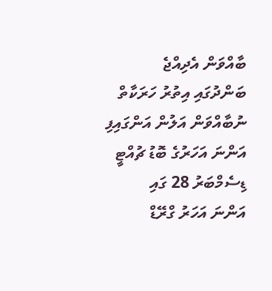ބާއްވަން އެދިއްޖެ
ބަންދުގައި އިތުރު ހަރަކާތް ނުބާއްވަން އަލުން އަންގައިފި
އަންނަ އަހަރުގެ ބޮޑު ޗުއްޓީ ޑިސެމްބަރު 28 ގައި
އަންނަ އަހަރު ގްރޭޑް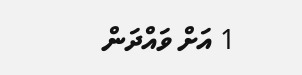1 އަށް ވައްދަން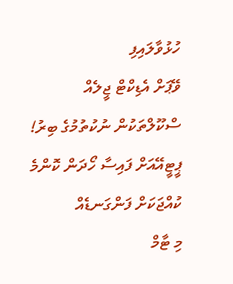ހުޅުވާލައިފި
ވޭޕަށް އެޑިކްޓް ޖީލެއް ސްކޫލްތަކުން ނުކުތުމުގެ ބިރު!
ޕީޓީއޭއަށް ފައިސާ ހޯދަން ކޮންމެ ކުއްޖަކަށް ފަންގަނޑެއް
މި ޓާމް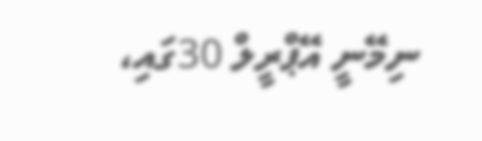ނިމޭނީ އޭޕްރީލް 30ގައި،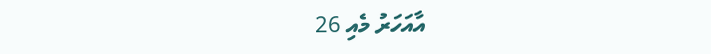އާއަހަރު މެއި 26